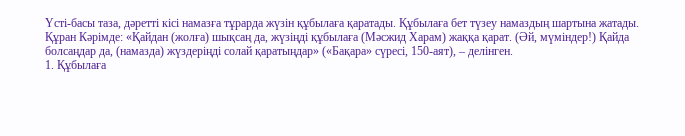Үсті-басы таза, дәретті кісі намазға тұрарда жүзін құбылаға қаратады. Құбылаға бет түзеу намаздың шартына жатады.
Құран Кәрімде: «Қайдан (жолға) шықсаң да, жүзіңді құбылаға (Мәсжид Харам) жаққа қарат. (Әй, мүміндер!) Қайда болсаңдар да, (намазда) жүздеріңді солай қаратыңдар» («Бақара» сүресі, 150-аят), – делінген.
1. Құбылаға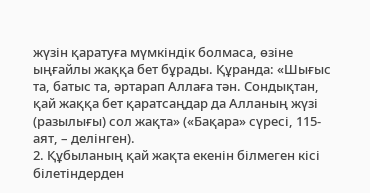жүзін қаратуға мүмкіндік болмаса, өзіне ыңғайлы жаққа бет бұрады. Құранда: «Шығыс та, батыс та, әртарап Аллаға тән. Сондықтан, қай жаққа бет қаратсаңдар да Алланың жүзі (разылығы) сол жақта» («Бақара» сүресі, 115-аят, – делінген).
2. Құбыланың қай жақта екенін білмеген кісі білетіндерден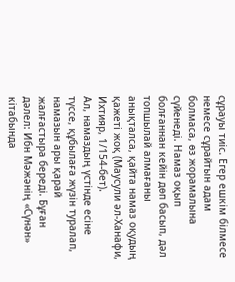сұрауы тиіс. Егер ешкім білмесе немесе сұрайтын адам болмаса, өз жорамалына сүйенеді. Намаз оқып болғаннан кейін дөп басып, дәл топшылай алмағаны анықталса, қайта намаз оқудың қажеті жоқ (Маусули әл-Ханафи, Ихтияр, 1/154-бет).
Ал, намаздың үстінде есіне түссе, құбылаға жүзін туралап, намазын ары қарай жалғастыра береді. Бұған дәлел: Ибн Мәжәнің «Сүнән» кітабында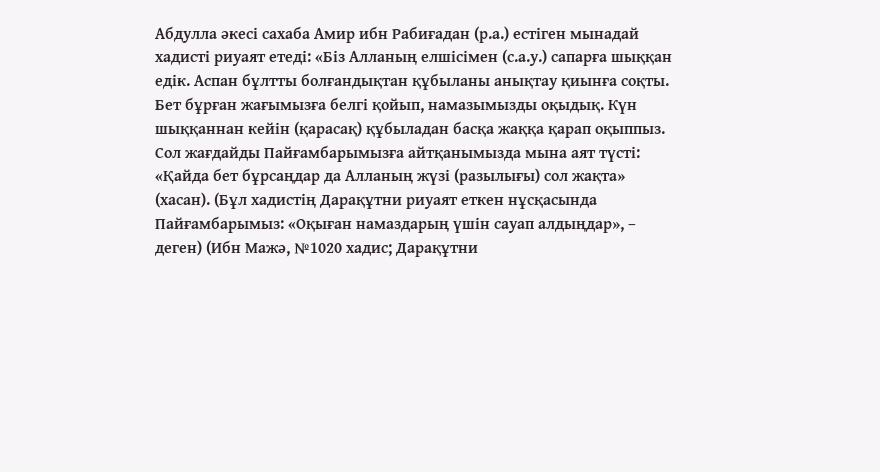Абдулла әкесі сахаба Амир ибн Рабиғадан (р.а.) естіген мынадай хадисті риуаят етеді: «Біз Алланың елшісімен (с.а.у.) сапарға шыққан едік. Аспан бұлтты болғандықтан құбыланы анықтау қиынға соқты. Бет бұрған жағымызға белгі қойып, намазымызды оқыдық. Күн шыққаннан кейін (қарасақ) құбыладан басқа жаққа қарап оқыппыз. Сол жағдайды Пайғамбарымызға айтқанымызда мына аят түсті: «Қайда бет бұрсаңдар да Алланың жүзі (разылығы) сол жақта» (хасан). (Бұл хадистің Дарақұтни риуаят еткен нұсқасында Пайғамбарымыз: «Оқыған намаздарың үшін сауап алдыңдар», – деген) (Ибн Мажә, №1020 хадис; Дарақұтни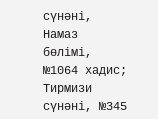сүнәні, Намаз бөлімі, №1064 хадис; Тирмизи сүнәні, №345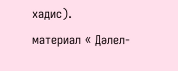хадис).
материал « Дәлел-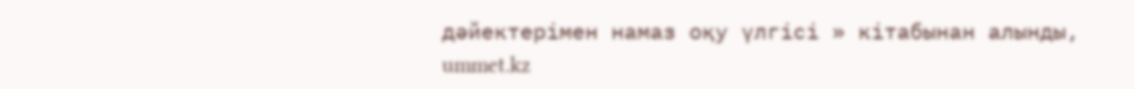дәйектерімен намаз оқу үлгісі » кітабынан алынды,
ummet.kz